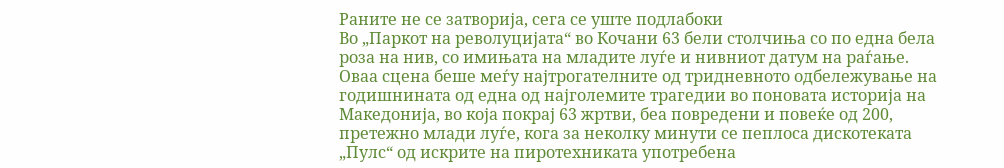Раните не се затворија, сега се уште подлабоки
Во „Паркот на револуцијата“ во Кочани 63 бели столчиња со по една бела роза на нив, со имињата на младите луѓе и нивниот датум на раѓање. Оваа сцена беше меѓу најтрогателните од тридневното одбележување на годишнината од една од најголемите трагедии во поновата историја на Македонија, во која покрај 63 жртви, беа повредени и повеќе од 200, претежно млади луѓе, кога за неколку минути се пеплоса дискотеката „Пулс“ од искрите на пиротехниката употребена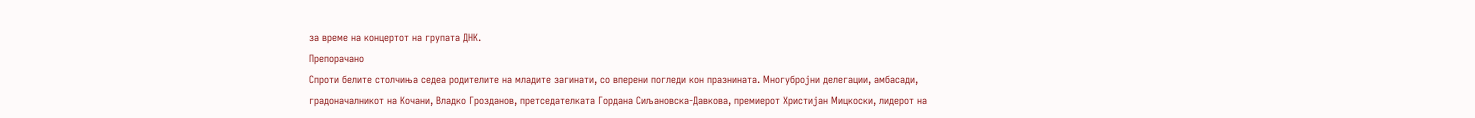за време на концертот на групата ДНК.
Препорачано
Спроти белите столчиња седеа родителите на младите загинати, со вперени погледи кон празнината. Многубројни делегации, амбасади, градоначалникот на Кочани, Владко Грозданов, претседателката Гордана Сиљановска-Давкова, премиерот Христијан Мицкоски, лидерот на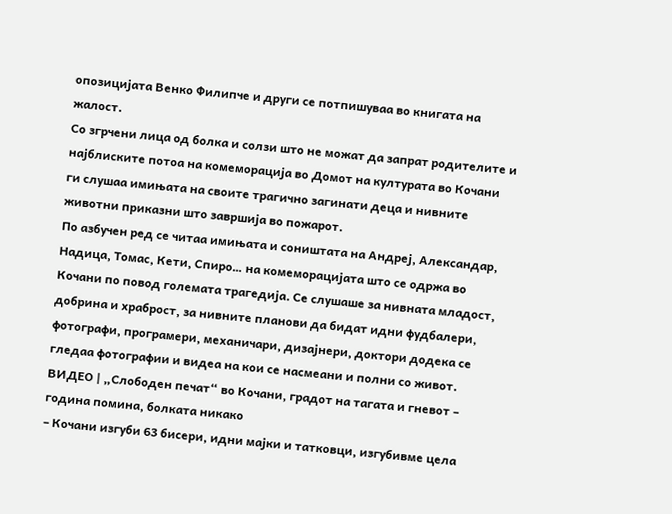опозицијата Венко Филипче и други се потпишуваа во книгата на жалост.
Со згрчени лица од болка и солзи што не можат да запрат родителите и најблиските потоа на комеморација во Домот на културата во Кочани ги слушаа имињата на своите трагично загинати деца и нивните животни приказни што завршија во пожарот.
По азбучен ред се читаа имињата и соништата на Андреј, Александар, Надица, Томас, Кети, Спиро… на комеморацијата што се одржа во Кочани по повод големата трагедија. Се слушаше за нивната младост, добрина и храброст, за нивните планови да бидат идни фудбалери, фотографи, програмери, механичари, дизајнери, доктори додека се гледаа фотографии и видеа на кои се насмеани и полни со живот.
ВИДЕО | „Слободен печат“ во Кочани, градот на тагата и гневот – година помина, болката никако
– Кочани изгуби 63 бисери, идни мајки и татковци, изгубивме цела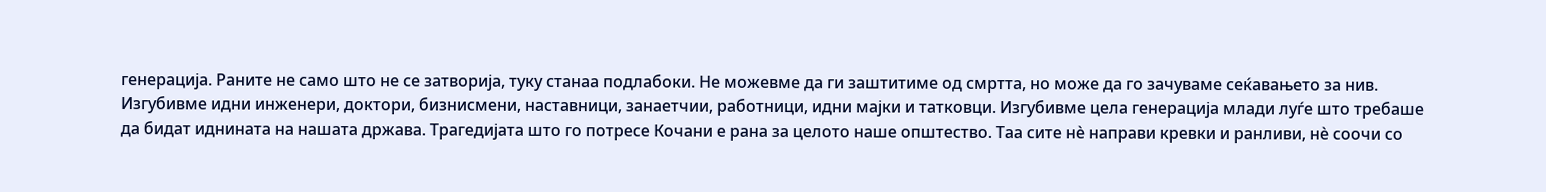генерација. Раните не само што не се затворија, туку станаа подлабоки. Не можевме да ги заштитиме од смртта, но може да го зачуваме сеќавањето за нив. Изгубивме идни инженери, доктори, бизнисмени, наставници, занаетчии, работници, идни мајки и татковци. Изгубивме цела генерација млади луѓе што требаше да бидат иднината на нашата држава. Трагедијата што го потресе Кочани е рана за целото наше општество. Таа сите нè направи кревки и ранливи, нè соочи со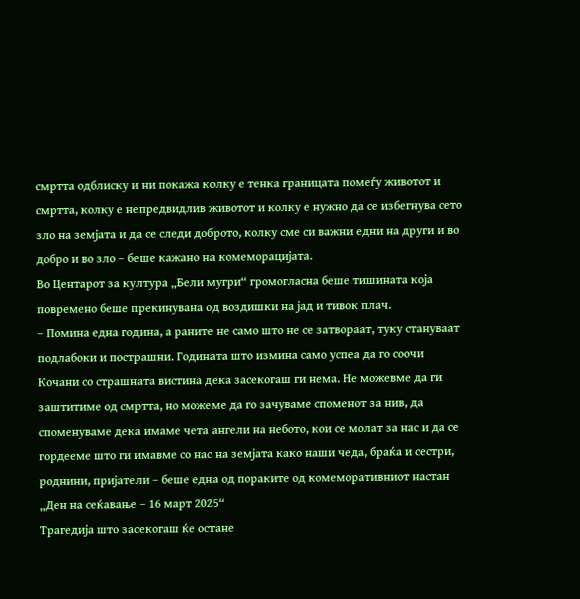смртта одблиску и ни покажа колку е тенка границата помеѓу животот и смртта, колку е непредвидлив животот и колку е нужно да се избегнува сето зло на земјата и да се следи доброто, колку сме си важни едни на други и во добро и во зло – беше кажано на комеморацијата.
Во Центарот за култура „Бели мугри“ громогласна беше тишината која повремено беше прекинувана од воздишки на јад и тивок плач.
– Помина една година, а раните не само што не се затвораат, туку стануваат подлабоки и пострашни. Годината што измина само успеа да го соочи Кочани со страшната вистина дека засекогаш ги нема. Не можевме да ги заштитиме од смртта, но можеме да го зачуваме споменот за нив, да споменуваме дека имаме чета ангели на небото, кои се молат за нас и да се гордееме што ги имавме со нас на земјата како наши чеда, браќа и сестри, роднини, пријатели – беше една од пораките од комеморативниот настан „Ден на сеќавање – 16 март 2025“
Трагедија што засекогаш ќе остане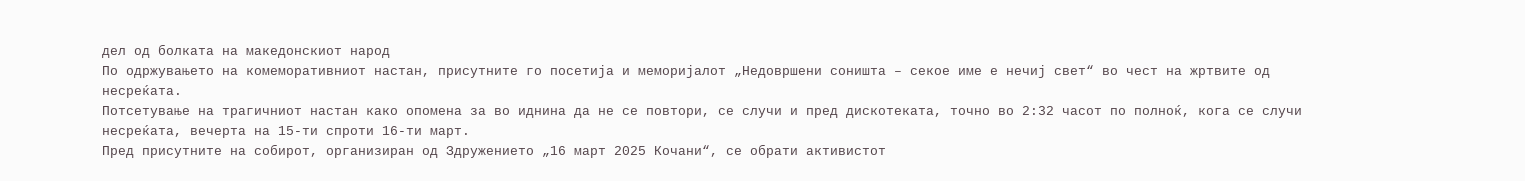дел од болката на македонскиот народ
По одржувањето на комеморативниот настан, присутните го посетија и меморијалот „Недовршени соништа – секое име е нечиј свет“ во чест на жртвите од несреќата.
Потсетување на трагичниот настан како опомена за во иднина да не се повтори, се случи и пред дискотеката, точно во 2:32 часот по полноќ, кога се случи несреќата, вечерта на 15-ти спроти 16-ти март.
Пред присутните на собирот, организиран од Здружението „16 март 2025 Кочани“, се обрати активистот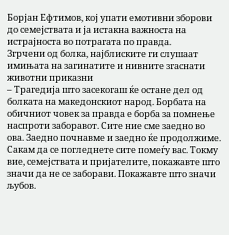Борјан Ефтимов, кој упати емотивни зборови до семејствата и ја истакна важноста на истрајноста во потрагата по правда.
Згрчени од болка, најблиските ги слушаат имињата на загинатите и нивните згаснати животни приказни
– Трагедија што засекогаш ќе остане дел од болката на македонскиот народ. Борбата на обичниот човек за правда е борба за помнење наспроти заборавот. Сите ние сме заедно во ова. Заедно почнавме и заедно ќе продолжиме. Сакам да се погледнете сите помеѓу вас. Токму вие, семејствата и пријателите, покажавте што значи да не се заборави. Покажавте што значи љубов.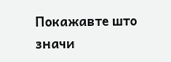Покажавте што значи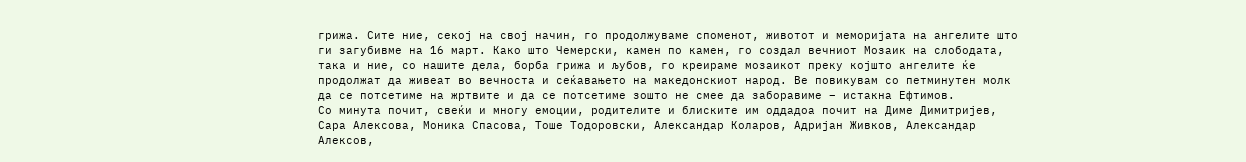грижа. Сите ние, секој на свој начин, го продолжуваме споменот, животот и меморијата на ангелите што ги загубивме на 16 март. Како што Чемерски, камен по камен, го создал вечниот Мозаик на слободата, така и ние, со нашите дела, борба грижа и љубов, го креираме мозаикот преку којшто ангелите ќе продолжат да живеат во вечноста и сеќавањето на македонскиот народ. Ве повикувам со петминутен молк да се потсетиме на жртвите и да се потсетиме зошто не смее да заборавиме – истакна Ефтимов.
Со минута почит, свеќи и многу емоции, родителите и блиските им оддадоа почит на Диме Димитријев, Сара Алексова, Моника Спасова, Тоше Тодоровски, Александар Коларов, Адријан Живков, Александар Алексов,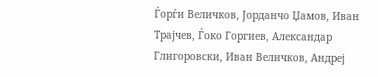Ѓорѓи Величков, Јорданчо Џамов, Иван Трајчев, Ѓоко Горгиев, Александар Глигоровски, Иван Величков, Андреј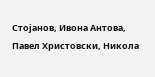Стојанов, Ивона Антова, Павел Христовски, Никола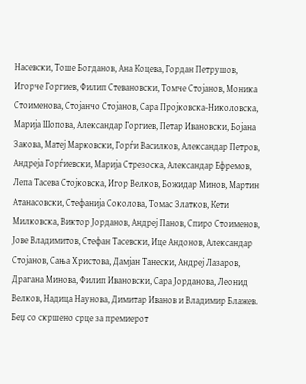Насевски, Тоше Богданов, Ана Коцева, Гордан Петрушов, Игорче Горгиев, Филип Стевановски, Томче Стојанов, Моника Стоименова, Стојанчо Стојанов, Сара Пројковска-Николовска, Марија Шопова, Александар Горгиев, Петар Ивановски, Бојана Закова, Матеј Марковски, Горѓи Василков, Александар Петров, Андреја Горѓиевски, Марија Стрезоска, Александар Ефремов, Лепа Тасева Стојковска, Игор Велков, Божидар Минов, Мартин Атанасовски, Стефанија Соколова, Томас Златков, Кети Милковска, Виктор Јорданов, Андреј Панов, Спиро Стоименов, Јове Владимитов, Стефан Тасевски, Ице Андонов, Александар Стојанов, Сања Христова, Дамјан Танески, Андреј Лазаров, Драгана Минова, Филип Ивановски, Сара Јорданова, Леонид Велков, Надица Наунова, Димитар Иванов и Владимир Блажев.
Беџ со скршено срце за премиерот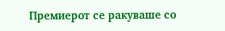Премиерот се ракуваше со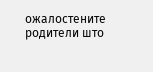ожалостените родители што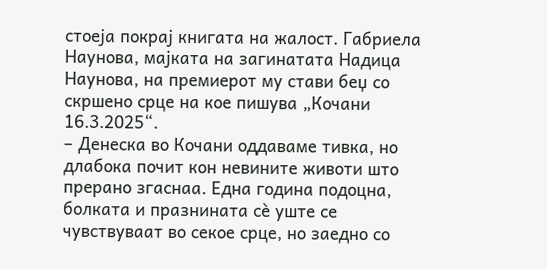стоеја покрај книгата на жалост. Габриела Наунова, мајката на загинатата Надица Наунова, на премиерот му стави беџ со скршено срце на кое пишува „Кочани 16.3.2025“.
– Денеска во Кочани оддаваме тивка, но длабока почит кон невините животи што прерано згаснаа. Една година подоцна, болката и празнината сè уште се чувствуваат во секое срце, но заедно со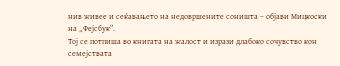нив живее и сеќавањето на недовршените соништа – објави Мицкоски на „Фејсбук“.
Тој се потпиша во книгата на жалост и изрази длабоко сочувство кон семејствата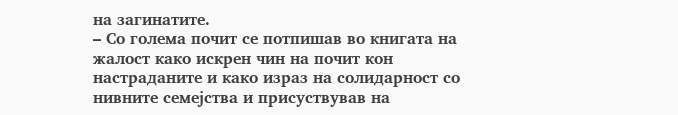на загинатите.
– Со голема почит се потпишав во книгата на жалост како искрен чин на почит кон настраданите и како израз на солидарност со нивните семејства и присуствував на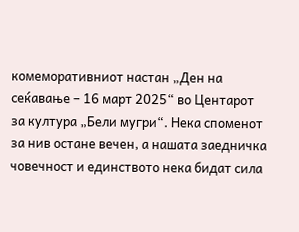комеморативниот настан „Ден на сеќавање – 16 март 2025“ во Центарот за култура „Бели мугри“. Нека споменот за нив остане вечен, а нашата заедничка човечност и единството нека бидат сила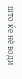што ќе нè води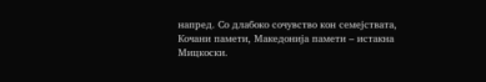напред. Со длабоко сочувство кон семејствата, Кочани памети, Македонија памети – истакна Мицкоски.